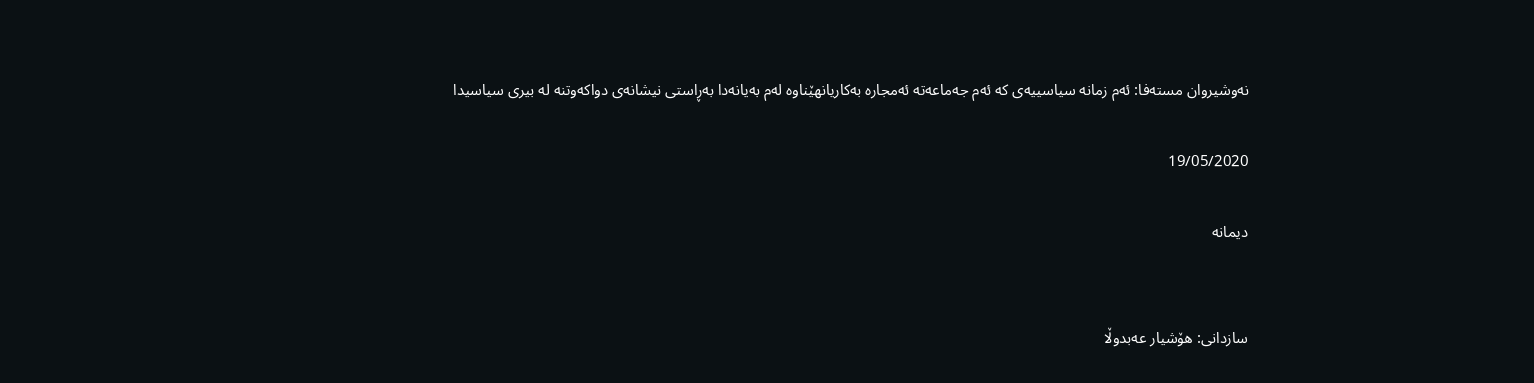نه‌وشیروان مسته‌فا: ئه‌م زمانه‌ سیاسییه‌ی‌ كه‌ ئه‌م جه‌ماعه‌ته‌ ئه‌مجاره‌ به‌كاریانهێناوه‌ له‌م به‌یانه‌دا به‌ڕاستی‌ نیشانه‌ی‌ دواكه‌وتنه‌ له‌ بیری سیاسیدا

19/05/2020

دیمانە


سازدانی‌: هۆشیار عه‌بدوڵا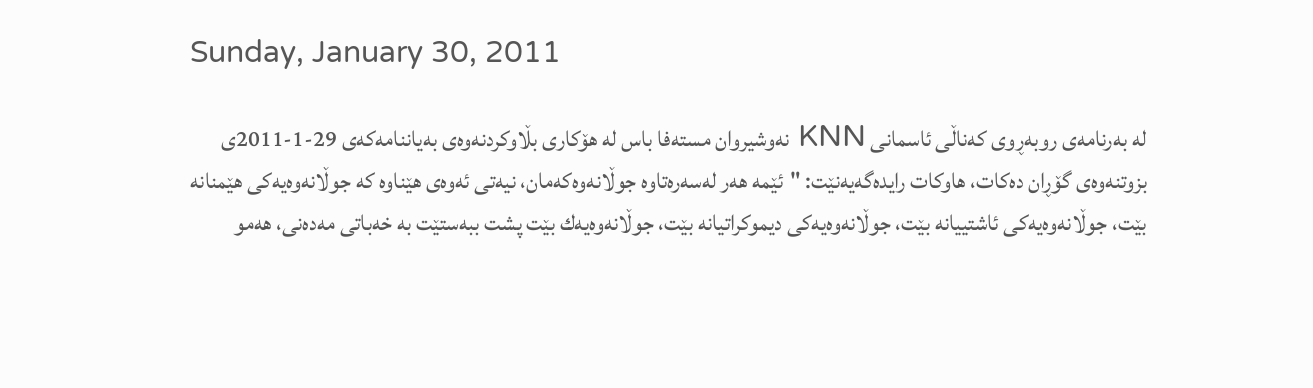Sunday, January 30, 2011

له‌ به‌رنامه‌ی‌ روبه‌ڕوی‌ كه‌ناڵی‌ ئاسمانی‌ KNN نه‌وشیروان مسته‌فا باس له‌ هۆكاری‌ بڵاوكردنه‌وه‌ی‌ به‌یاننامه‌كه‌ی‌ 29-1-2011ی‌ بزوتنه‌وه‌ی‌ گۆڕان ده‌كات، هاوكات رایده‌گه‌یه‌نێت: "ئێمه‌ هه‌ر له‌سه‌ره‌تاوه‌ جوڵانه‌وه‌كه‌مان، نیه‌تی‌ ئه‌وه‌ی‌ هێناوه‌ كه‌ جوڵانه‌وه‌یه‌كی‌ هێمنانه‌ بێت، جوڵانه‌وه‌یه‌كی‌ ئاشتییانه‌ بێت، جوڵانه‌وه‌یه‌كی‌ دیموكراتیانه‌ بێت، جوڵانه‌وه‌یه‌ك بێت پشت ببه‌ستێت به‌ خه‌باتی‌ مه‌ده‌نی‌، هه‌مو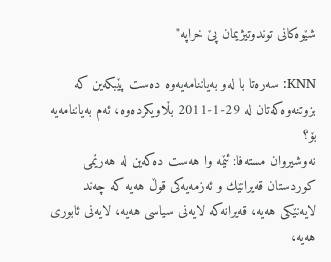شێوه‌كانی‌ توندوتیژیمان پێ خراپه‌"

KNN: سه‌ره‌تا با له‌و به‌یاننامه‌یه‌وه‌ ده‌ست پێبكه‌ین كه‌ بزوتنه‌وه‌كه‌تان له‌ 29-1-2011 بڵاویكرده‌وه‌، ئه‌م به‌یاننامه‌یه‌ بۆ؟
نه‌وشیروان مسته‌فا: ئێمه‌ وا هه‌ست ده‌كه‌ین له‌ هه‌رێمی‌ كوردستان قه‌یرانێك و ئه‌زمه‌یه‌كی‌ قوڵ هه‌یه‌ كه‌ چه‌ند لایه‌نێكی‌ هه‌یه‌، قه‌یرانه‌كه‌ لایه‌نی‌ سیاسی‌ هه‌یه‌، لایه‌نی‌ ئابوری‌ هه‌یه‌،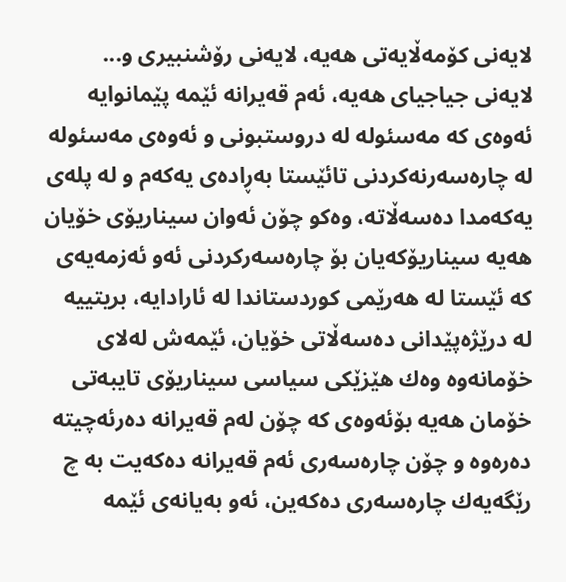لایه‌نی‌ كۆمه‌ڵایه‌تی‌ هه‌یه‌، لایه‌نی‌ رۆشنبیری‌ و... لایه‌نی‌ جیاجیای‌ هه‌یه‌، ئه‌م قه‌یرانه‌ ئێمه‌ پێمانوایه‌ ئه‌وه‌ی‌ كه‌ مه‌سئوله‌ له‌ دروستبونی‌ و ئه‌وه‌ی‌ مه‌سئوله‌ له‌ چاره‌سه‌رنه‌كردنی‌ تائێستا به‌ڕاده‌ی‌ یه‌كه‌م و له‌ پله‌ی‌ یه‌كه‌مدا ده‌سه‌ڵاته‌، وه‌كو چۆن ئه‌وان سیناریۆی‌ خۆیان هه‌یه‌ سیناریۆكه‌یان بۆ چاره‌سه‌ركردنی‌ ئه‌و ئه‌زمه‌یه‌ی‌ كه‌ ئێستا له‌ هه‌رێمی‌ كوردستاندا له‌ ئارادایه‌، بریتییه‌ له‌ درێژه‌پێدانی‌ ده‌سه‌ڵاتی‌ خۆیان، ئێمه‌ش له‌لای‌ خۆمانه‌وه‌ وه‌ك هێزێكی‌ سیاسی‌ سیناریۆی‌ تایبه‌تی‌ خۆمان هه‌یه‌ بۆئه‌وه‌ی‌ كه‌ چۆن له‌م قه‌یرانه‌ ده‌رئه‌چیته‌ ده‌ره‌وه‌ و چۆن چاره‌سه‌ری‌ ئه‌م قه‌یرانه‌ ده‌كه‌یت به‌ چ رێگه‌یه‌ك چاره‌سه‌ری‌ ده‌كه‌ین، ئه‌و به‌یانه‌ی‌ ئێمه‌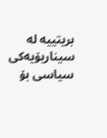بریتییه‌ له‌ سیناریۆیه‌كی‌ سیاسی‌ بۆ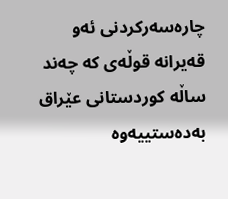چاره‌سه‌ركردنی‌ ئه‌و قه‌یرانه‌ قوڵه‌ی‌ كه‌ چه‌ند ساڵه‌ كوردستانی‌ عێراق به‌ده‌ستییه‌وه‌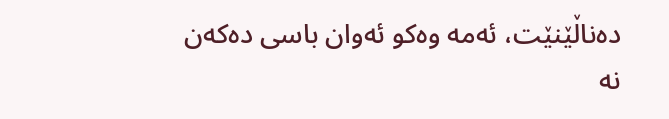ده‌ناڵێنێت، ئه‌مه‌ وه‌كو ئه‌وان باسی‌ ده‌كه‌ن نه‌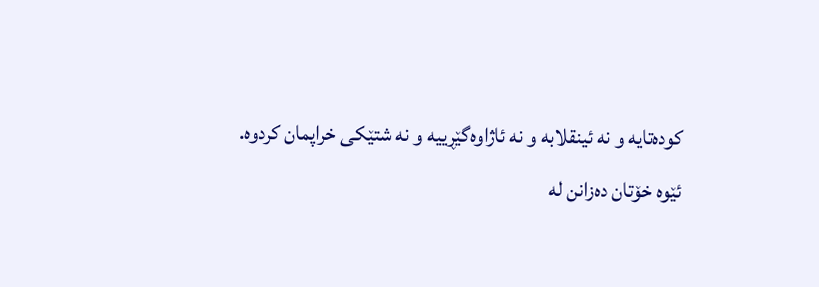كوده‌تایه‌ و نه‌ ئینقلابه‌ و نه‌ ئاژاوه‌گێڕییه‌ و نه‌ شتێكی‌ خراپمان كردوه‌.
ئێوه‌ خۆتان ده‌زانن له‌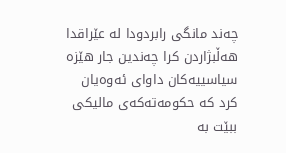چه‌ند مانگی‌ رابردودا له‌ عێراقدا هه‌ڵبژاردن كرا چه‌ندین جار هێزه‌ سیاسییه‌كان داوای‌ ئه‌وه‌یان كرد كه‌ حكومه‌ته‌كه‌ی‌ مالیكی‌ ببێت به‌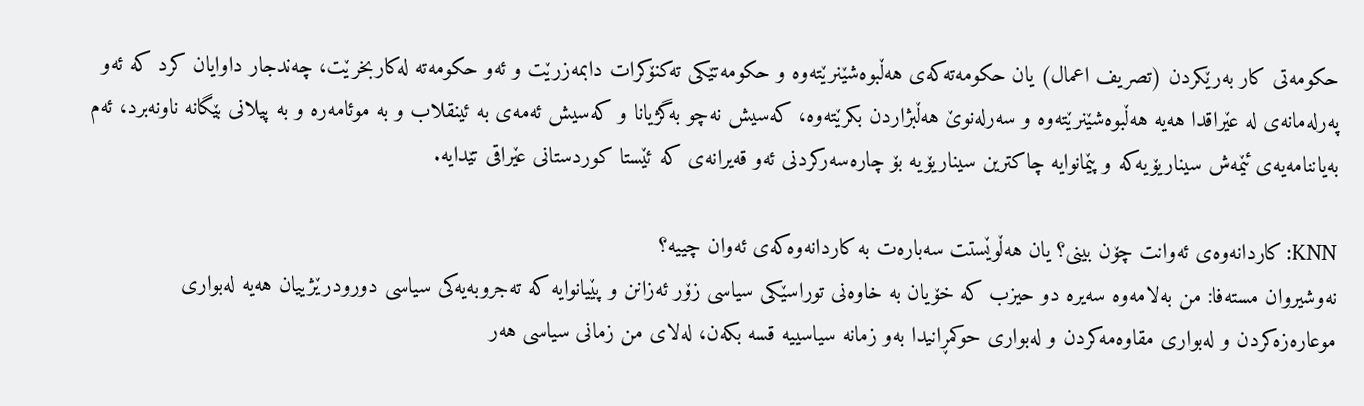حكومه‌تی‌ كار به‌رێكردن (تصریف اعمال) یان حكومه‌ته‌كه‌ی‌ هه‌ڵبوه‌شێنرێته‌وه‌ و حكومه‌تێكی‌ ته‌كنۆكرات دابمه‌زرێت و ئه‌و حكومه‌ته‌ له‌كاربخرێت، چه‌ندجار داوایان كرد كه‌ ئه‌و په‌رله‌مانه‌ی‌ له‌ عێراقدا هه‌یه‌ هه‌ڵبوه‌شێنرێته‌وه‌ و سه‌رله‌نوێ‌ هه‌ڵبژاردن بكرێته‌وه‌، كه‌سیش نه‌چو به‌گژیانا و كه‌سیش ئه‌مه‌ی‌ به‌ ئینقلاب و به‌ موئامه‌ره‌ و به‌ پیلانی‌ بێگانه‌ ناونه‌برد، ئه‌م به‌یاننامه‌یه‌ی‌ ئێمه‌ش سیناریۆیه‌كه‌ و پێمانوایه‌ چاكترین سیناریۆیه‌ بۆ چاره‌سه‌ركردنی‌ ئه‌و قه‌یرانه‌ی‌ كه‌ ئێستا كوردستانی‌ عێراقی‌ تێدایه‌.

KNN: كاردانه‌وه‌ی‌ ئه‌وانت چۆن بینی‌؟ یان هه‌ڵوێستت سه‌باره‌ت به‌ كاردانه‌وه‌كه‌ی‌ ئه‌وان چییه‌؟
نه‌وشیروان مسته‌فا: من به‌لامه‌وه‌ سه‌یره‌ دو حیزب كه‌ خۆیان به‌ خاوه‌نی توراسێكی‌ سیاسی‌ زۆر ئه‌زانن و پێیانوایه‌ كه‌ ته‌جروبه‌یه‌كی‌ سیاسی‌ دورودرێژییان هه‌یه‌ له‌بواری‌ موعاره‌زه‌كردن و له‌بواری‌ مقاوه‌مه‌كردن و له‌بواری‌ حوكمڕانیدا به‌و زمانه‌ سیاسییه‌ قسه‌ بكه‌ن، له‌لای‌ من زمانی‌ سیاسی‌ هه‌ر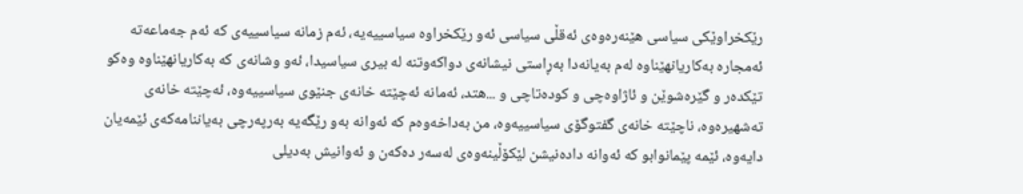رێكخراوێكی‌ سیاسی‌ هێنه‌ره‌وه‌ی‌ ئه‌قڵی‌ سیاسی‌ ئه‌و رێكخراوه‌ سیاسییه‌یه‌، ئه‌م زمانه‌ سیاسییه‌ی‌ كه‌ ئه‌م جه‌ماعه‌ته‌ ئه‌مجاره‌ به‌كاریانهێناوه‌ له‌م به‌یانه‌دا به‌ڕاستی‌ نیشانه‌ی‌ دواكه‌وتنه‌ له‌ بیری سیاسیدا، ئه‌و وشانه‌ی‌ كه‌ به‌كاریانهێناوه‌ وه‌كو تێكده‌ر و گێره‌شوێن و ئاژاوه‌چی‌ و كوده‌تاچی‌ و ...هتد، ئه‌مانه‌ ئه‌چێته‌ خانه‌ی‌ جنێوی‌ سیاسییه‌وه‌، ئه‌چێته‌ خانه‌ی‌ ته‌شهیره‌وه‌، ناچێته‌ خانه‌ی‌ گفتوگۆی‌ سیاسییه‌وه‌، من به‌داخه‌وه‌م كه‌ ئه‌وانه‌ به‌و رێگه‌یه‌ به‌رپه‌رچی‌ به‌یاننامه‌كه‌ی‌ ئێمه‌یان دایه‌وه‌، ئێمه‌ پێمانوابو كه‌ ئه‌وانه‌ داده‌نیشن لێكۆڵینه‌وه‌ی‌ له‌سه‌ر ده‌كه‌ن و ئه‌وانیش به‌دیلی‌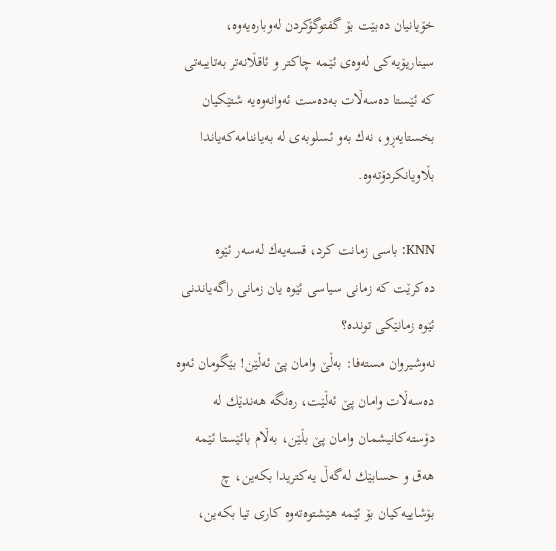خۆیانیان ده‌بێت بۆ گفتوگۆكردن له‌وباره‌یه‌وه‌، سیناریۆیه‌كی‌ له‌وه‌ی‌ ئێمه‌ چاكتر و ئاقڵانه‌تر به‌تایبه‌تی‌ كه‌ ئێستا ده‌سه‌ڵات به‌ده‌ست ئه‌وانه‌وه‌یه‌ شتێكیان بخستایه‌ڕو، نه‌ك به‌و ئسلوبه‌ی‌ له‌ به‌یاننامه‌كه‌یاندا بڵاویانكردۆته‌وه‌.

KNN: باسی‌ زمانت كرد، قسه‌یه‌ك له‌سه‌ر ئێوه‌ ده‌كرێت كه‌ زمانی‌ سیاسی‌ ئێوه‌ یان زمانی‌ راگه‌یاندنی‌ ئێوه‌ زمانێكی‌ تونده‌؟
نه‌وشیروان مسته‌فا: به‌ڵێ‌ وامان پێ ئه‌ڵێن! بێگومان ئه‌وه‌ ده‌سه‌ڵات وامان پێ ئه‌ڵێت، ره‌نگه‌ هه‌ندێك له‌ دۆسته‌كانیشمان وامان پێ بڵێن، به‌ڵام بائێستا ئێمه‌ هه‌ق و حسابێك له‌گه‌ڵ یه‌كتریدا بكه‌ین، چ بۆشاییه‌كیان بۆ ئێمه‌ هێشتوه‌ته‌وه‌ كاری‌ تیا بكه‌ین،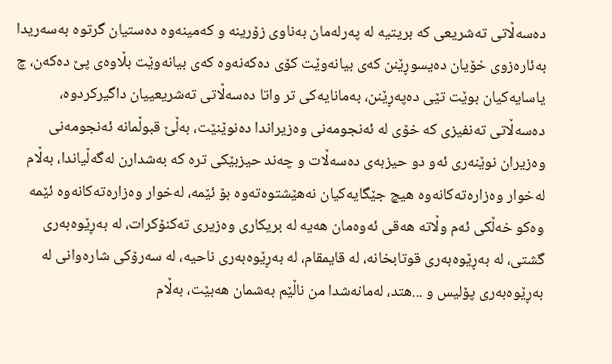ده‌سه‌ڵاتی‌ ته‌شریعی‌ كه‌ بریتیه‌ له‌ په‌رله‌مان به‌ناوی‌ زۆرینه‌ و كه‌مینه‌وه‌ ده‌ستیان گرتوه‌ به‌سه‌ریدا به‌ئاره‌زوی‌ خۆیان ده‌یسوڕێنن كه‌ی‌ بیانه‌وێت كۆی‌ ده‌كه‌نه‌وه‌ كه‌ی‌ بیانه‌وێت بڵاوه‌ی‌ پێ ده‌كه‌ن، چ یاسایه‌كیان بوێت تێی‌ ده‌په‌ڕێنن، به‌مانایه‌كی‌ تر واتا ده‌سه‌ڵاتی‌ ته‌شریعییان داگیركردوه‌، ده‌سه‌ڵاتی‌ ته‌نفیزی‌ كه‌ خۆی‌ له‌ ئه‌نجومه‌نی‌ وه‌زیراندا ده‌نوێنێت، به‌ڵێ‌ قبوڵمانه‌ ئه‌نجومه‌نی‌ وه‌زیران نوێنه‌ری‌ ئه‌و دو حیزبه‌ی‌ ده‌سه‌ڵات و چه‌ند حیزبێكی‌ تره‌ كه‌ به‌شدارن له‌گه‌ڵیاندا، به‌ڵام له‌خوار وه‌زاره‌ته‌كانه‌وه‌ هیچ جێگایه‌كیان نه‌هێشتوه‌ته‌وه‌ بۆ ئێمه‌، له‌خوار وه‌زاره‌ته‌كانه‌وه‌ ئێمه‌ وه‌كو خه‌ڵكی‌ ئه‌م وڵاته‌ هه‌قی‌ ئه‌وه‌مان هه‌یه‌ له‌ بریكاری‌ وه‌زیری‌ ته‌كنۆكرات، له‌ به‌ڕێوه‌به‌ری‌ گشتی‌، له‌ به‌ڕێوه‌به‌ری‌ قوتابخانه‌، له‌ قایمقام، له‌ به‌ڕێوه‌به‌ری‌ ناحیه‌، له‌ سه‌رۆكی‌ شاره‌وانی‌ له‌ به‌ڕێوه‌به‌ری‌ پۆلیس و ...هتد، له‌مانه‌شدا من ناڵێم به‌شمان هه‌بێت، به‌ڵام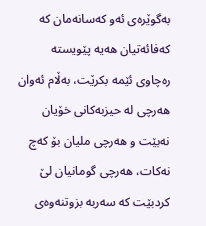به‌گوێره‌ی‌ ئه‌و كه‌سانه‌مان كه‌ كه‌فائه‌تیان هه‌یه‌ پێویسته‌ ره‌چاوی‌ ئێمه‌ بكرێت، به‌ڵام ئه‌وان هه‌رچی‌ له‌ حیزبه‌كانی‌ خۆیان نه‌بێت و هه‌رچی‌ ملیان بۆ كه‌چ نه‌كات، هه‌رچی‌ گومانیان لێ كردبێت كه‌ سه‌ربه‌ بزوتنه‌وه‌ی‌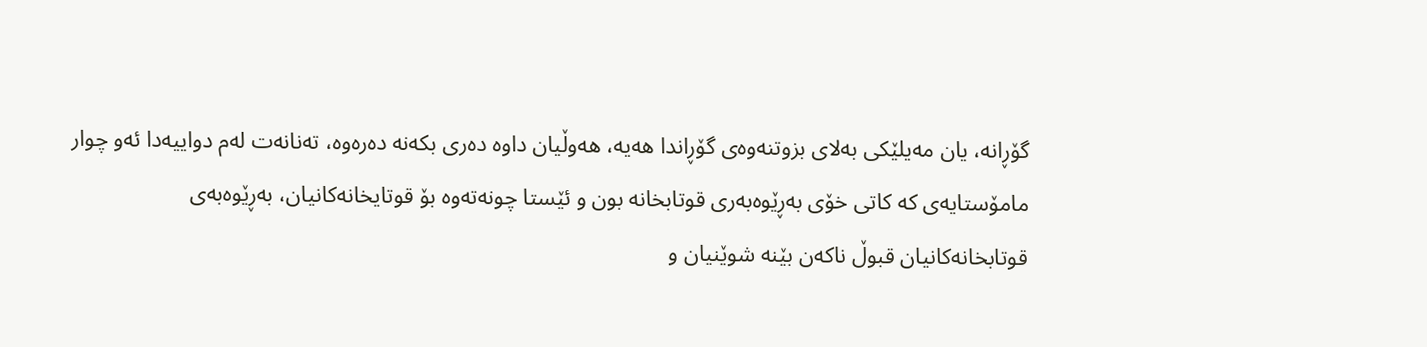گۆڕانه‌، یان مه‌یلێكی‌ به‌لای‌ بزوتنه‌وه‌ی‌ گۆڕاندا هه‌یه‌، هه‌وڵیان داوه‌ ده‌ری‌ بكه‌نه‌ ده‌ره‌وه‌، ته‌نانه‌ت له‌م دواییه‌دا ئه‌و چوار مامۆستایه‌ی‌ كه‌ كاتی‌ خۆی‌ به‌ڕێوه‌به‌ری‌ قوتابخانه‌ بون و ئێستا چونه‌ته‌وه‌ بۆ قوتایخانه‌كانیان، به‌ڕێوه‌به‌ی‌ قوتابخانه‌كانیان قبوڵ ناكه‌ن بێنه‌ شوێنیان و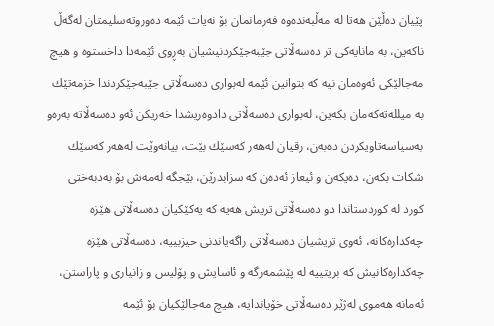پێیان ده‌ڵێن هه‌تا له‌ مه‌ڵبه‌نده‌وه‌ فه‌رمانمان بۆ نه‌یات ئێمه‌ ده‌وروته‌سلیمتان له‌گه‌ڵ ناكه‌ین، به‌ مانایه‌كی‌ تر ده‌سه‌ڵاتی‌ جێبه‌جێكردنیشیان به‌ڕوی‌ ئێمه‌دا داخستوه‌ و هیچ مه‌جالێكی‌ ئه‌وه‌مان نیه‌ كه‌ بتوانین ئێمه‌ له‌بواری‌ ده‌سه‌ڵاتی‌ جێبه‌جێكردندا خزمه‌تێك به‌ میلله‌ته‌كه‌مان بكه‌ین، له‌بواری‌ ده‌سه‌ڵاتی‌ دادوه‌ریشدا خه‌ریكن ئه‌و ده‌سه‌ڵاته‌ به‌ره‌و به‌سیاسه‌تاویكردن ده‌به‌ن، رقیان له‌هه‌ر كه‌سێك بێت، بیانه‌وێت له‌هه‌ر كه‌سێك شكات بكه‌ن، ده‌یكه‌ن و ئیعاز ئه‌ده‌ن كه‌ سزابدرێن، بێجگه‌ له‌مه‌ش بۆ به‌دبه‌ختی‌ كورد له‌ كوردستاندا دو ده‌سه‌ڵاتی‌ تریش هه‌یه‌ كه‌ یه‌كێكیان ده‌سه‌ڵاتی‌ هێزه‌ چه‌كداره‌كانه‌، ئه‌وی‌ تریشیان ده‌سه‌ڵاتی‌ راگه‌یاندنی‌ حیزبییه‌، ده‌سه‌ڵاتی‌ هێزه‌ چه‌كداره‌كانیش كه‌ بریتییه‌ له‌ پێشمه‌رگه‌ و ئاسایش و پۆلیس و زانیاری‌ و پاراستن، ئه‌مانه‌ هه‌موی‌ له‌ژێر ده‌سه‌ڵاتی‌ خۆیاندایه‌، هیچ مه‌جالێكیان بۆ ئێمه‌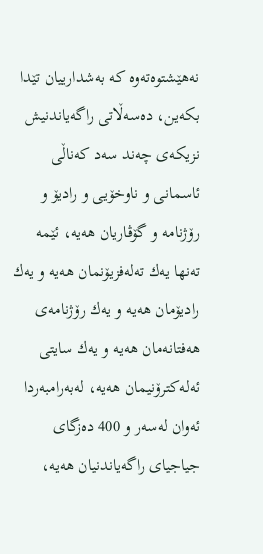نه‌هێشتوه‌ته‌وه‌ كه‌ به‌شدارییان تێدا بكه‌ین، ده‌سه‌ڵاتی‌ راگه‌یاندنیش نزیكه‌ی‌ چه‌ند سه‌د كه‌ناڵی‌ ئاسمانی‌ و ناوخۆیی‌ و رادیۆ و رۆژنامه‌ و گۆڤاریان هه‌یه‌، ئێمه‌ ته‌نها یه‌ك ته‌له‌فزیۆنمان هه‌یه‌ و یه‌ك رادیۆمان هه‌یه‌ و یه‌ك رۆژنامه‌ی‌ هه‌فتانه‌مان هه‌یه‌ و یه‌ك سایتی‌ ئه‌له‌كترۆنیمان هه‌یه‌، له‌به‌رامبه‌ردا ئه‌وان له‌سه‌ر و 400 ده‌زگای‌ جیاجیای‌ راگه‌یاندنیان هه‌یه‌،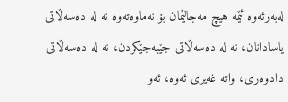له‌به‌رئه‌وه‌ ئێمه‌ هیچ مه‌جالێمان بۆ نه‌ماوه‌ته‌وه‌ نه‌ له‌ ده‌سه‌ڵاتی‌ یاسادانان، نه‌ له‌ ده‌سه‌ڵاتی‌ جێبه‌جێكردن، نه‌ له‌ ده‌سه‌ڵاتی‌ دادوه‌ری‌، واته‌ غه‌یری‌ ئه‌وه‌، ئه‌و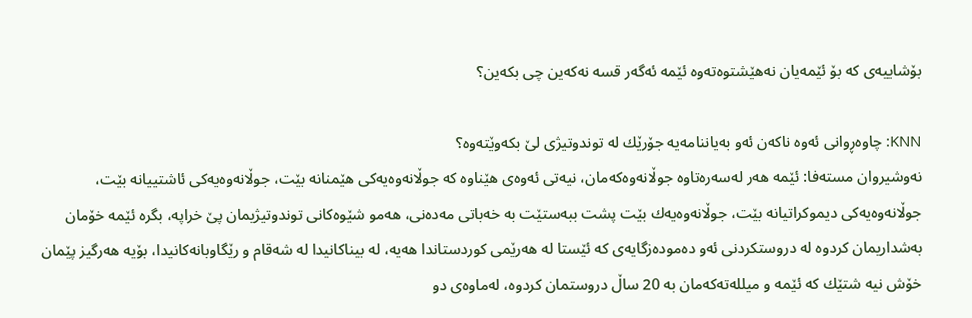بۆشاییه‌ی‌ كه‌ بۆ ئێمه‌یان نه‌هێشتوه‌ته‌وه‌ ئێمه‌ ئه‌گه‌ر قسه‌ نه‌كه‌ین چی‌ بكه‌ین؟

KNN: چاوه‌ڕوانی‌ ئه‌وه‌ ناكه‌ن ئه‌و به‌یاننامه‌یه‌ جۆرێك له‌ توندوتیژی‌ لێ بكه‌وێته‌وه‌؟
نه‌وشیروان مسته‌فا: ئێمه‌ هه‌ر له‌سه‌ره‌تاوه‌ جوڵانه‌وه‌كه‌مان، نیه‌تی‌ ئه‌وه‌ی‌ هێناوه‌ كه‌ جوڵانه‌وه‌یه‌كی‌ هێمنانه‌ بێت، جوڵانه‌وه‌یه‌كی‌ ئاشتییانه‌ بێت، جوڵانه‌وه‌یه‌كی‌ دیموكراتیانه‌ بێت، جوڵانه‌وه‌یه‌ك بێت پشت ببه‌ستێت به‌ خه‌باتی‌ مه‌ده‌نی‌، هه‌مو شێوه‌كانی‌ توندوتیژیمان پێ خراپه‌، بگره‌ ئێمه‌ خۆمان به‌شداریمان كردوه‌ له‌ دروستكردنی‌ ئه‌و ده‌موده‌زگایه‌ی‌ كه‌ ئێستا له‌ هه‌رێمی‌ كوردستاندا هه‌یه‌، له‌ بیناكانیدا له‌ شه‌قام و رێگاوبانه‌كانیدا، بۆیه‌ هه‌رگیز پێمان خۆش نیه‌ شتێك كه‌ ئێمه‌ و میلله‌ته‌كه‌مان به‌ 20 ساڵ دروستمان كردوه‌، له‌ماوه‌ی‌ دو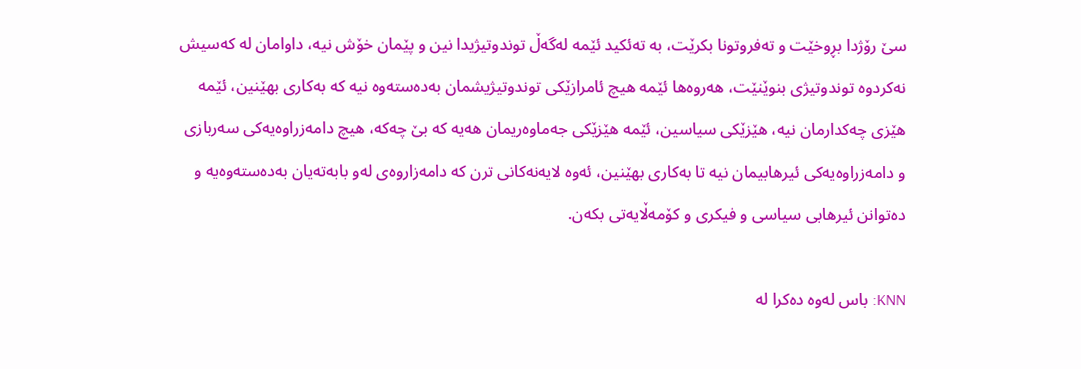سێ رۆژدا بڕوخێت و ته‌فروتونا بكرێت، به‌ ته‌ئكید ئێمه‌ له‌گه‌ڵ توندوتیژیدا نین و پێمان خۆش نیه‌، داوامان له‌ كه‌سیش نه‌كردوه‌ توندوتیژی‌ بنوێنێت، هه‌روه‌ها ئێمه‌ هیچ ئامرازێكی‌ توندوتیژیشمان به‌ده‌سته‌وه‌ نیه‌ كه‌ به‌كاری‌ بهێنین، ئێمه‌ هێزی‌ چه‌كدارمان نیه‌، هێزێكی‌ سیاسین، ئێمه‌ هێزێكی‌ جه‌ماوه‌ریمان هه‌یه‌ كه‌ بێ چه‌كه‌، هیچ دامه‌زراوه‌یه‌كی‌ سه‌ربازی‌ و دامه‌زراوه‌یه‌كی‌ ئیرهابیمان نیه‌ تا به‌كاری‌ بهێنین، ئه‌وه‌ لایه‌نه‌كانی‌ ترن كه‌ دامه‌زاروه‌ی‌ له‌و بابه‌ته‌یان به‌ده‌سته‌وه‌یه‌ و ده‌توانن ئیرهابی‌ سیاسی‌ و فیكری‌ و كۆمه‌ڵایه‌تی‌ بكه‌ن.

KNN: باس له‌وه‌ ده‌كرا له‌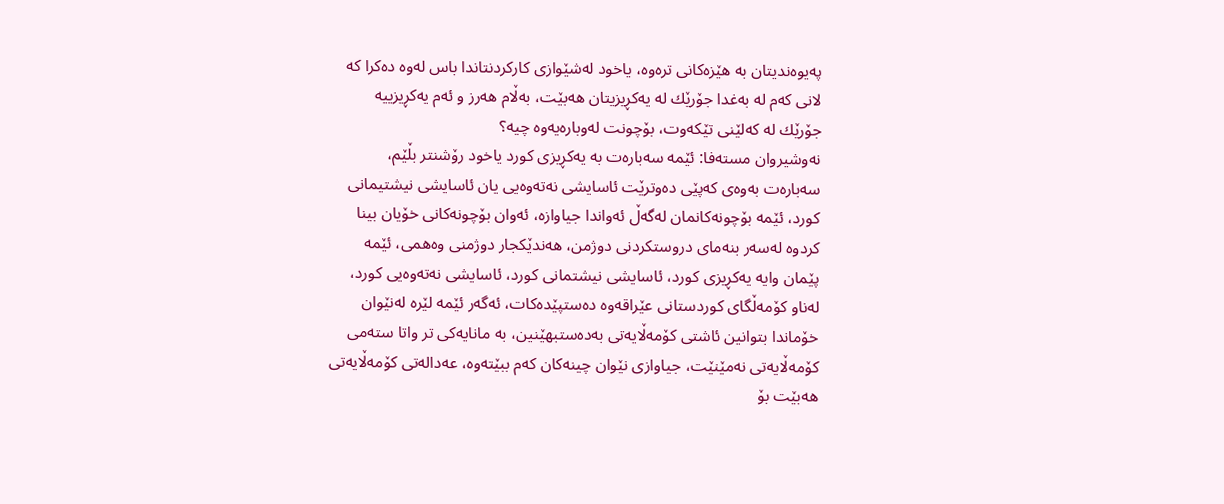په‌یوه‌ندیتان به‌ هێزه‌كانی‌ تره‌وه‌، یاخود له‌شێوازی‌ كاركردنتاندا باس له‌وه‌ ده‌كرا كه‌ لانی‌ كه‌م له‌ به‌غدا جۆرێك له‌ یه‌كڕیزیتان هه‌بێت، به‌ڵام هه‌رز و ئه‌م یه‌كڕیزییه‌ جۆرێك له‌ كه‌لێنی‌ تێكه‌وت، بۆچونت له‌وباره‌یه‌وه‌ چیه‌؟
نه‌وشیروان مسته‌فا: ئێمه‌ سه‌باره‌ت به‌ یه‌كڕیزی‌ كورد یاخود رۆشنتر بڵێم، سه‌باره‌ت به‌وه‌ی‌ كه‌پێی‌ ده‌وترێت ئاسایشی‌ نه‌ته‌وه‌یی‌ یان ئاسایشی‌ نیشتیمانی‌ كورد، ئێمه‌ بۆچونه‌كانمان له‌گه‌ڵ ئه‌واندا جیاوازه‌، ئه‌وان بۆچونه‌كانی‌ خۆیان بینا كردوه‌ له‌سه‌ر بنه‌مای‌ دروستكردنی‌ دوژمن، هه‌ندێكجار دوژمنی‌ وه‌همی‌، ئێمه‌ پێمان وایه‌ یه‌كڕیزی‌ كورد، ئاسایشی‌ نیشتمانی‌ كورد، ئاسایشی‌ نه‌ته‌وه‌یی‌ كورد، له‌ناو كۆمه‌ڵگای‌ كوردستانی‌ عێراقه‌وه‌ ده‌ستپێده‌كات، ئه‌گه‌ر ئێمه‌ لێره‌ له‌نێوان خۆماندا بتوانین ئاشتی كۆمه‌ڵایه‌تی‌ به‌ده‌ستبهێنین، به‌ مانایه‌كی‌ تر واتا سته‌می‌ كۆمه‌ڵایه‌تی‌ نه‌مێنێت، جیاوازی‌ نێوان چینه‌كان كه‌م ببێته‌وه‌، عه‌داله‌تی‌ كۆمه‌ڵایه‌تی‌ هه‌بێت بۆ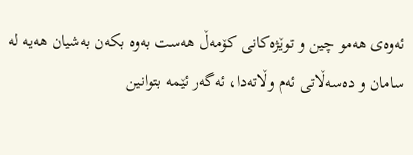ئه‌وه‌ی‌ هه‌مو چین و توێژه‌كانی‌ كۆمه‌ڵ هه‌ست به‌وه‌ بكه‌ن به‌شیان هه‌یه‌ له‌ سامان و ده‌سه‌ڵاتی‌ ئه‌م وڵاته‌دا، ئه‌گه‌ر ئێمه‌ بتوانین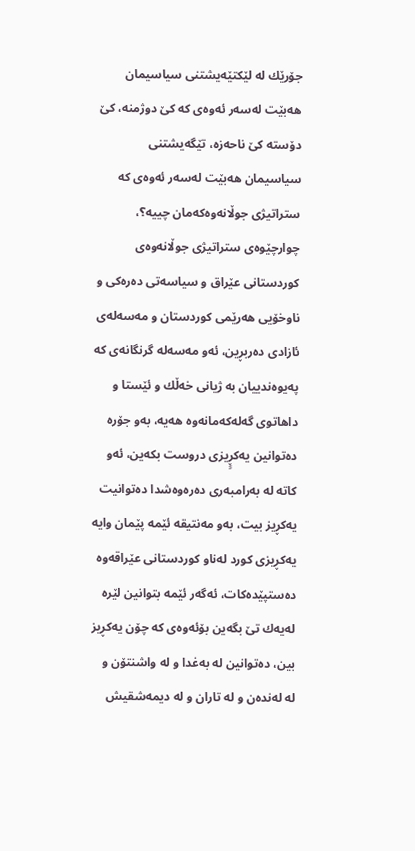جۆرێك له‌ لێكتێه‌یشتنی‌ سیاسیمان هه‌بێت له‌سه‌ر ئه‌وه‌ی‌ كه‌ كێ‌ دوژمنه‌، كێ‌ دۆسته‌ كێ‌ ناحه‌زه‌، تێگه‌یشتنی‌ سیاسیمان هه‌بێت له‌سه‌ر ئه‌وه‌ی‌ كه‌ ستراتیژی‌ جوڵانه‌وه‌كه‌مان چییه‌؟، چوارچێوه‌ی‌ ستراتیژی‌ جوڵانه‌وه‌ی‌ كوردستانی‌ عێراق و سیاسه‌تی‌ ده‌ره‌كی‌ و ناوخۆیی‌ هه‌رێمی‌ كوردستان و مه‌سه‌له‌ی‌ ئازادی‌ ده‌ربڕین، ئه‌و مه‌سه‌له‌ گرنگانه‌ی‌ كه‌ په‌یوه‌ندییان به‌ ژیانی‌ خه‌ڵك و ئێستا و داهاتوی‌ گه‌له‌كه‌مانه‌وه‌ هه‌یه‌، به‌و جۆره‌ ده‌توانین یه‌كڕٍیزی‌ دروست بكه‌ین، ئه‌و كاته‌ له‌ به‌رامبه‌ری‌ ده‌ره‌وه‌شدا ده‌توانیت یه‌كڕیز بیت، به‌و مه‌نتیقه‌ ئێمه‌ پێمان وایه‌ یه‌كڕیزی‌ كورد له‌ناو كوردستانی‌ عێراقه‌وه‌ ده‌ستپێده‌كات، ئه‌گه‌ر ئێمه‌ بتوانین لێره‌ له‌یه‌ك تێ بگه‌ین بۆئه‌وه‌ی‌ كه‌ چۆن یه‌كڕیز بین، ده‌توانین له‌ به‌غدا و له‌ واشنتۆن و له‌ له‌نده‌ن و له‌ تاران و له‌ دیمه‌شقیش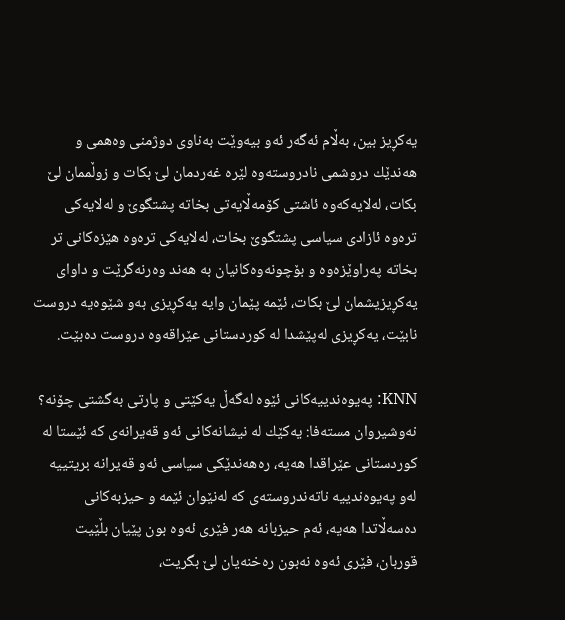یه‌كڕیز بین، به‌ڵام ئه‌گه‌ر ئه‌و بیه‌وێت به‌ناوی‌ دوژمنی‌ وه‌همی‌ و هه‌ندێك دروشمی‌ نادروسته‌وه‌ لێره‌ غه‌ردمان لێ بكات و زوڵممان لێ بكات، له‌لایه‌كه‌وه‌ ئاشتی كۆمه‌ڵایه‌تی‌ بخاته‌ پشتگوێ‌ و له‌لایه‌كی‌ تره‌وه‌ ئازادی‌ سیاسی‌ پشتگوێ‌ بخات، له‌لایه‌كی‌ تره‌وه‌ هێزه‌كانی‌ تر بخاته‌ په‌راوێزه‌وه‌ و بۆچونه‌وه‌كانیان به‌ هه‌ند وه‌رنه‌گرێت و داوای‌ یه‌كڕیزیشمان لێ بكات، ئێمه‌ پێمان وایه‌ یه‌كڕیزی‌ به‌و شێوه‌یه‌ دروست نابێت، یه‌كڕیزی‌ له‌پێشدا له‌ كوردستانی‌ عێراقه‌وه‌ دروست ده‌بێت.

KNN: په‌یوه‌ندییه‌كانی‌ ئێوه‌ له‌گه‌ڵ یه‌كێتی‌ و پارتی‌ به‌گشتی‌ چۆنه‌؟
نه‌وشیروان مسته‌فا: یه‌كێك له‌ نیشانه‌كانی‌ ئه‌و قه‌یرانه‌ی‌ كه‌ ئێستا له‌ كوردستانی‌ عێراقدا هه‌یه‌، ره‌هه‌ندێكی‌ سیاسی‌ ئه‌و قه‌یرانه‌ بریتییه‌ له‌و په‌یوه‌ندییه‌ ناته‌ندروسته‌ی‌ كه‌ له‌نێوان ئێمه‌ و حیزبه‌كانی‌ ده‌سه‌ڵاتدا هه‌یه‌، ئه‌م حیزبانه‌ هه‌ر فێری‌ ئه‌وه‌ بون پێیان بڵێیت قوربان، فێری‌ ئه‌وه‌ نه‌بون ره‌خنه‌یان لێ بگریت،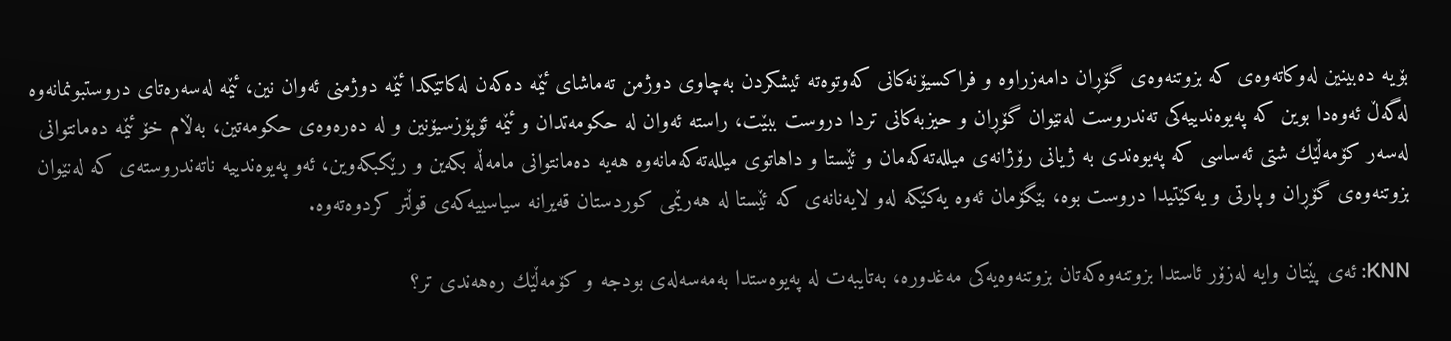بۆیه‌ ده‌بینین له‌وكاته‌وه‌ی‌ كه‌ بزوتنه‌وه‌ی‌ گۆڕان دامه‌زراوه‌ و فراكسیۆنه‌كانی‌ كه‌وتوه‌ته‌ ئیشكردن به‌چاوی‌ دوژمن ته‌ماشای‌ ئێمه‌ ده‌كه‌ن له‌كاتێكدا ئێمه‌ دوژمنی‌ ئه‌وان نین، ئێمه‌ له‌سه‌ره‌تای‌ دروستبونمانه‌وه‌ له‌گه‌ڵ ئه‌وه‌دا بوین كه‌ په‌یوه‌ندییه‌كی‌ ته‌ندروست له‌نێوان گۆڕان و حیزبه‌كانی‌ تردا دروست ببێت، راسته‌ ئه‌وان له‌ حكومه‌تدان و ئێمه‌ ئۆپۆزسیۆنین و له‌ ده‌ره‌وه‌ی‌ حكومه‌تین، به‌ڵام خۆ ئێمه‌ ده‌مانتوانی‌ له‌سه‌ر كۆمه‌ڵێك شتی‌ ئه‌ساسی‌ كه‌ په‌یوه‌ندی‌ به‌ ژیانی‌ رۆژانه‌ی‌ میلله‌ته‌كه‌مان و ئێستا و داهاتوی‌ میلله‌ته‌كه‌مانه‌وه‌ هه‌یه‌ ده‌مانتوانی‌ مامه‌ڵه‌ بكه‌ین و رێكبكه‌وین، ئه‌و په‌یوه‌ندییه‌ ناته‌ندروسته‌ی‌ كه‌ له‌نێوان بزوتنه‌وه‌ی‌ گۆڕان و پارتی‌ و یه‌كێتیدا دروست بوه‌، بێگۆمان ئه‌وه‌ یه‌كێكه‌ له‌و لایه‌نانه‌ی‌ كه‌ ئێستا له‌ هه‌رێمی‌ كوردستان قه‌یرانه‌ سیاسییه‌كه‌ی‌ قوڵتر كردوه‌ته‌وه‌.

KNN: ئه‌ی‌ پێتان وایه‌ له‌زۆر ئاستدا بزوتنه‌وه‌كه‌تان بزوتنه‌وه‌یه‌كی‌ مه‌غدوره‌، به‌تایبه‌ت له‌ په‌یوه‌ستدا به‌مه‌سه‌له‌ی‌ بودجه‌ و كۆمه‌ڵێك ره‌هه‌ندی‌ تر؟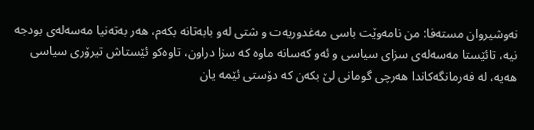نه‌وشیروان مسته‌فا: من نامه‌وێت باسی‌ مه‌غدوریه‌ت و شتی‌ له‌و بابه‌تانه‌ بكه‌م، هه‌ر به‌ته‌نیا مه‌سه‌له‌ی‌ بودجه‌ نیه‌، تائێستا مه‌سه‌له‌ی‌ سزای‌ سیاسی‌ و ئه‌و كه‌سانه‌ ماوه‌ كه‌ سزا دراون، تاوه‌كو ئێستاش تیرۆری‌ سیاسی‌ هه‌یه‌، له‌ فه‌رمانگه‌كاندا هه‌رچی‌ گومانی‌ لێ بكه‌ن كه‌ دۆستی‌ ئێمه‌ یان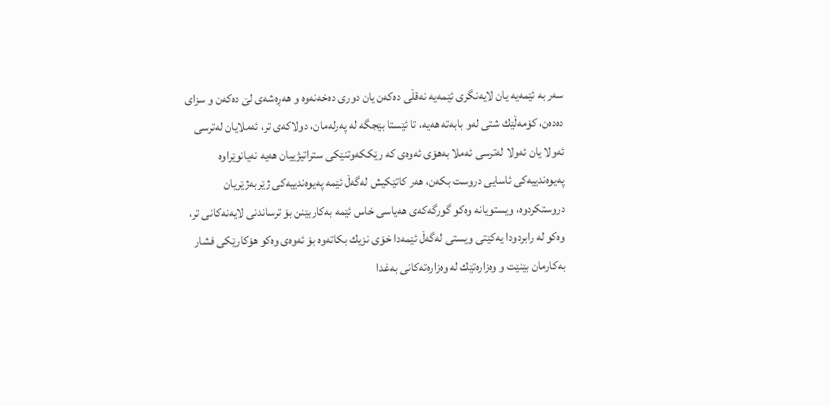سه‌ر به‌ ئێمه‌یه‌ یان لایه‌نگری‌ ئێمه‌یه‌ نه‌قڵی‌ ده‌كه‌ن یان دوری‌ ده‌خه‌نه‌وه‌ و هه‌ڕه‌شه‌ی‌ لێ ده‌كه‌ن و سزای‌ ده‌ده‌ن، كۆمه‌ڵێك شتی‌ له‌و بابه‌ته‌ هه‌یه‌، تا ئێستا بێجگه‌ له‌ په‌رله‌مان، دولاكه‌ی‌ تر، ئه‌ملایان له‌ترسی‌ ئه‌ولا یان ئه‌ولا له‌ترسی‌ ئه‌ملا به‌هۆی‌ ئه‌وه‌ی‌ كه‌ رێككه‌وتنێكی‌ ستراتیژییان هه‌یه‌ نه‌یانوێراوه‌ په‌یوه‌ندییه‌كی‌ ئاسایی‌ دروست بكه‌ن، هه‌ر كاتێكیش له‌گه‌ڵ ئێمه‌ په‌یوه‌ندییه‌كی‌ ژێربه‌ژێریان دروستكردوه‌، ویستویانه‌ وه‌كو گورگه‌كه‌ی‌ هه‌یاسی‌ خاس ئێمه‌ به‌كاربێنن بۆ ترساندنی‌ لایه‌نه‌كانی‌ تر، وه‌كو له‌ رابردودا یه‌كێتی‌ ویستی‌ له‌گه‌ڵ ئێمه‌دا خۆی‌ نزیك بكاته‌وه‌ بۆ ئه‌وه‌ی‌ وه‌كو هۆكارێكی‌ فشار به‌كارمان بێنێت و وه‌زاره‌تێك له‌ وه‌زاره‌ته‌كانی‌ به‌غدا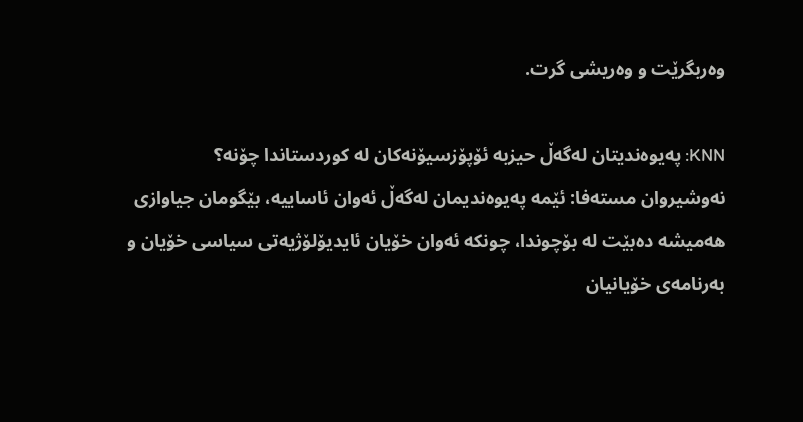وه‌ربگرێت و وه‌ریشی‌ گرت.

KNN: په‌یوه‌ندیتان له‌گه‌ڵ حیزبه‌ ئۆپۆزسیۆنه‌كان له‌ كوردستاندا چۆنه‌؟
نه‌وشیروان مسته‌فا: ئێمه‌ په‌یوه‌ندیمان له‌گه‌ڵ ئه‌وان ئاساییه‌، بێگومان جیاوازی‌ هه‌میشه‌ ده‌بێت له‌ بۆچوندا، چونكه‌ ئه‌وان خۆیان ئایدیۆلۆژیه‌تی‌ سیاسی‌ خۆیان و به‌رنامه‌ی‌ خۆیانیان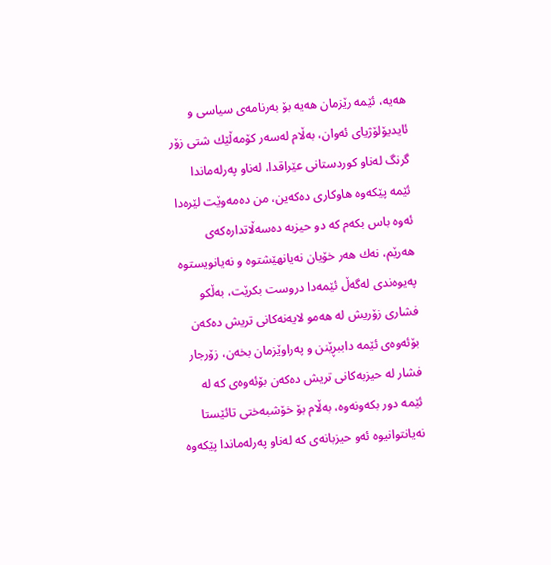هه‌یه‌، ئێمه‌ رێزمان هه‌یه‌ بۆ به‌رنامه‌ی‌ سیاسی‌ و ئایدیۆلۆژیای‌ ئه‌وان، به‌ڵام له‌سه‌ر كۆمه‌ڵێك شتی‌ زۆر گرنگ له‌ناو كوردستانی‌ عێراقدا، له‌ناو په‌رله‌ماندا ئێمه‌ پێكه‌وه‌ هاوكاری‌ ده‌كه‌ین، من ده‌مه‌وێت لێره‌دا ئه‌وه‌ باس بكه‌م كه‌ دو حیزبه‌ ده‌سه‌ڵاتداره‌كه‌ی‌ هه‌رێم، نه‌ك هه‌ر خۆیان نه‌یانهێشتوه‌ و نه‌یانویستوه‌ په‌یوه‌ندی‌ له‌گه‌ڵ ئێمه‌دا دروست بكرێت، به‌ڵكو فشاری‌ زۆریش له‌ هه‌مو لایه‌نه‌كانی‌ تریش ده‌كه‌ن بۆئه‌وه‌ی‌ ئێمه‌ داببڕێنن و په‌راوێزمان بخه‌ن، زۆرجار فشار له‌ حیزبه‌كانی‌ تریش ده‌كه‌ن بۆئه‌وه‌ی‌ كه‌ له‌ ئێمه‌ دور بكه‌ونه‌وه‌، به‌ڵام بۆ خۆشبه‌ختی‌ تائێستا نه‌یانتوانیوه‌ ئه‌و حیزبانه‌ی‌ كه‌ له‌ناو په‌رله‌ماندا پێكه‌وه‌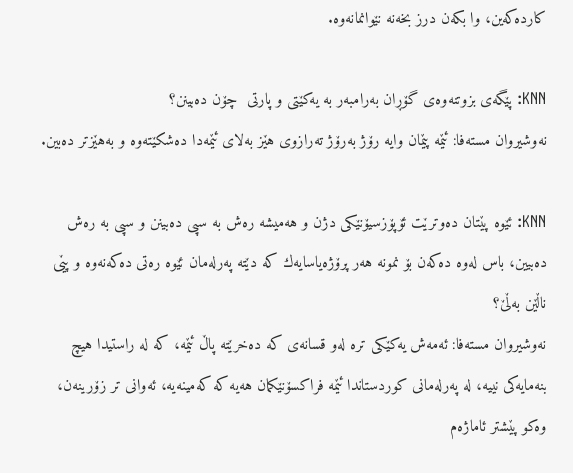كارده‌كه‌ین، وا بكه‌ن درز بخه‌نه‌ نێوانمانه‌وه‌.

KNN: پێگه‌ی‌ بزوتنه‌وه‌ی‌ گۆڕان به‌رامبه‌ر به‌ یه‌كێتی‌ و پارتی‌  چۆن ده‌بینن؟
نه‌وشیروان مسته‌فا: ئێمه‌ پێمان وایه‌ رۆژ به‌رۆژ ته‌رازوی‌ هێز به‌لای‌ ئێمه‌دا ده‌شكێته‌وه‌ و به‌هێزتر ده‌بین.

KNN: ئێوه‌ پێتان ده‌وترێت ئۆپۆزسیۆنێكی‌ دژن و هه‌میشه‌ ره‌ش به‌ سپی‌ ده‌بینن و سپی‌ به‌ ره‌ش ده‌بیین، باس له‌وه‌ ده‌كه‌ن بۆ نمونه‌ هه‌ر پرۆژه‌یاسایه‌ك كه‌ دێته‌ په‌رله‌مان ئێوه‌ ره‌تی‌ ده‌كه‌نه‌وه‌ و پێی‌ ناڵێن به‌ڵێ‌؟
نه‌وشیروان مسته‌فا: ئه‌مه‌ش یه‌كێكی‌ تره‌ له‌و قسانه‌ی‌ كه‌ ده‌خرێته‌ پاڵ ئێمه‌، كه‌ له‌ راستیدا هیچ بنه‌مایه‌كی‌ نییه‌، له‌ په‌رله‌مانی‌ كوردستاندا ئێمه‌ فراكسۆنێكمان هه‌یه‌ كه‌ كه‌مینه‌یه‌، ئه‌وانی‌ تر زۆرینه‌ن، وه‌كو پێشتر ئاماژه‌م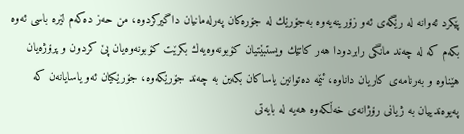پێكرد ئه‌وانه‌ له‌ رێگه‌ی‌ ئه‌و زۆرینه‌یه‌وه‌ به‌جۆرێك له‌ جۆره‌كان په‌رله‌مانیان داگیركردوه‌، من حه‌ز ده‌كه‌م لێره‌ باسی‌ ئه‌وه‌ بكه‌م كه‌ له‌ چه‌ند مانگی‌ رابردودا هه‌ر كاتێك ویستبێتیان كۆبونه‌وه‌یه‌ك بكرێت كۆبونه‌وه‌یان پێ كردون و پرۆژه‌یان هێناوه‌ و به‌رنامه‌ی‌ كاریان داناوه‌، ئێمه‌ ده‌توانین یاساكان بكه‌ین به‌ چه‌ند جۆرێكه‌وه‌، جۆرێكیان ئه‌و یاسایانه‌ن كه‌ په‌یوه‌ندییان به‌ ژیانی‌ رۆژانه‌ی‌ خه‌ڵكه‌وه‌ هه‌یه‌ له‌ بایه‌تی‌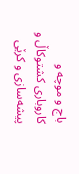باج و موچه‌ و كاروباری‌ كشتوكاڵ و پیشه‌سازی‌ و كرێی‌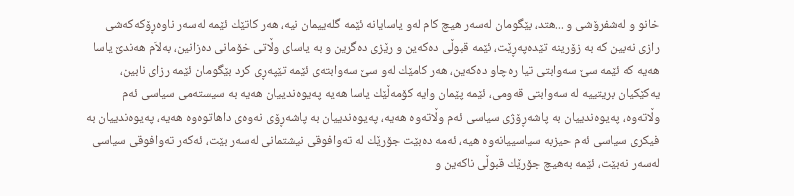خانو و له‌شفرۆشی‌ و ...هتد، بێگومان له‌سه‌ر هیچ كام له‌و یاسایانه‌ ئێمه‌ گله‌ییمان نیه‌، هه‌ر كاتێك ئێمه‌ له‌سه‌ر ناوه‌ڕۆكه‌كه‌شی‌ رازی‌ نه‌بین كه‌ به‌ زۆرینه‌ تێده‌په‌ڕێت، ئێمه‌ قبوڵی‌ ده‌كه‌ین و رێزی‌ ده‌گرین و به‌ یاسای‌ وڵاتی‌ خۆمانی‌ ده‌زانین، به‌لاَم هه‌ندێ یاسا هه‌یه‌ كه‌ ئێمه‌ سێ سه‌وابتی‌ تیا ره‌چاو ده‌كه‌ین، هه‌ر كامێك له‌و سێ سه‌وابته‌ی‌ ئێمه‌ تێپه‌ڕی‌ كرد بێگومان ئێمه‌ رزای‌ نابین، یه‌كێكیان بریتییه‌ له‌ سه‌وابتی‌ قه‌ومی‌، ئێمه‌ پێمان وایه‌ كۆمه‌ڵێك یاسا هه‌یه‌ په‌یوه‌ندییان هه‌یه‌ به‌ سیسته‌می‌ سیاسی‌ ئه‌م وڵاته‌وه‌، په‌یوه‌ندییان به‌ پاشه‌ڕۆژی‌ سیاسی‌ ئه‌م وڵاته‌وه‌ هه‌یه‌، په‌یوه‌ندییان به‌ پاشه‌ڕۆی‌ نه‌وه‌ی‌ داهاتوه‌وه‌ هه‌یه‌، په‌یوه‌ندییان به‌ فیكری‌ سیاسی‌ ئه‌م حیزبه‌ سیاسییانه‌وه‌ هیه‌، ئه‌مه‌ ده‌بێت جۆرێك له‌ ته‌وافوقی‌ نیشتمانی‌ له‌سه‌ر بێت، ئه‌كه‌ر ته‌وافوقی‌ سیاسی‌ له‌سه‌ر نه‌بێت، ئێمه‌ به‌هیچ جۆرێك قبوڵی‌ ناكه‌ین و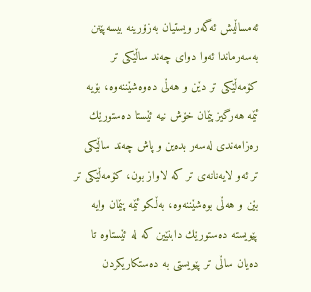ئه‌مساڵیش ئه‌گه‌ر ویستیان به‌زۆرینه‌ بیسه‌پێنن به‌سه‌رماندا ئه‌وا دوای‌ چه‌ند ساڵێكی‌ تر كۆمه‌ڵێكی‌ تر دێن و هه‌ڵی‌ ده‌وه‌شێننه‌وه‌، بۆیه‌ ئێمه‌ هه‌رگیز پێمان خۆش نیه‌ ئێستا ده‌ستورێك ره‌زامه‌ندی‌ له‌سه‌ر بده‌ین و پاش چه‌ند ساڵێكی‌ تر ئه‌و لایه‌نانه‌ی‌ تر كه‌ لاواز بون، كۆمه‌ڵێكی‌ تر بێن و هه‌ڵی‌ بوه‌شێننه‌وه‌، به‌ڵكو ئێمه‌ پێمان وایه‌ پێویسته‌ ده‌ستورێك دابنێین كه‌ له‌ ئێستاوه‌ تا ده‌یان ساڵی‌ تر پێویستی‌ به‌ ده‌ستكاریكردن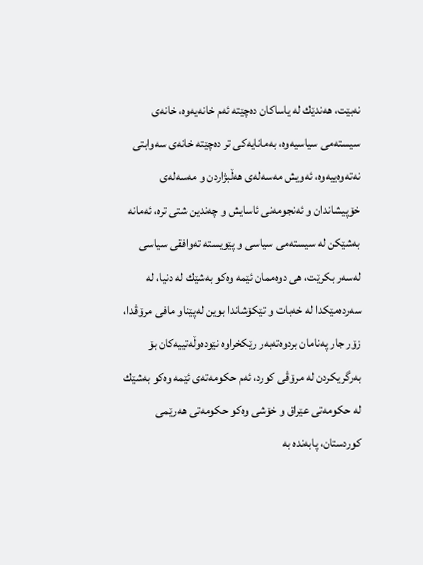نه‌بێت، هه‌ندێك له‌ یاساكان ده‌چێته‌ ئه‌م خانه‌یه‌وه‌، خانه‌ی‌ سیسته‌می‌ سیاسیه‌وه‌، به‌مانایه‌كی‌ تر ده‌چێته‌ خانه‌ی‌ سه‌وابتی‌ نه‌ته‌وه‌ییه‌وه‌، ئه‌ویش مه‌سه‌له‌ی‌ هه‌ڵبژاردن و مه‌سه‌له‌ی‌ خۆپیشاندان و ئه‌نجومه‌نی‌ ئاسایش و چه‌ندین شتی‌ تره‌، ئه‌مانه‌ به‌شێكن له‌ سیسته‌می‌ سیاسی‌ و پێویسته‌ ته‌وافقی‌ سیاسی‌ له‌سه‌ر بكرێت، هی‌ دوه‌ممان ئێمه‌ وه‌كو به‌شێك له‌ دنیا، له‌ سه‌رده‌مێكدا له‌ خه‌بات و تێكۆشاندا بوین له‌پێناو مافی‌ مرۆڤدا، زۆر جار په‌نامان بردوه‌ته‌به‌ر رێكخراوه‌ نێوده‌وڵه‌تییه‌كان بۆ به‌رگریكردن له‌ مرۆڤی‌ كورد، ئه‌م حكومه‌ته‌ی‌ ئێمه‌ وه‌كو به‌شێك له‌ حكومه‌تی‌ عێراق و خۆشی‌ وه‌كو حكومه‌تی‌ هه‌رێمی‌ كوردستان، پابه‌نده‌ به‌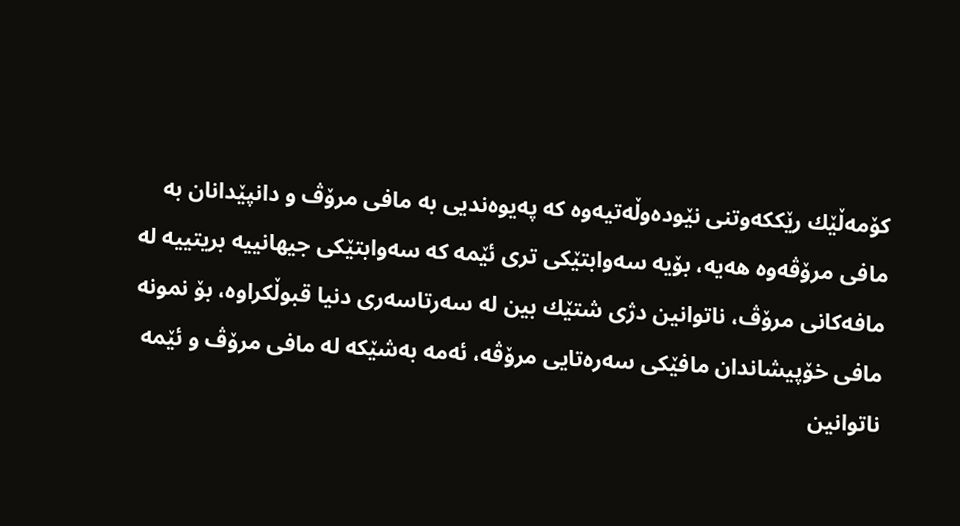كۆمه‌ڵێك رێككه‌وتنی‌ نێوده‌وڵه‌تیه‌وه‌ كه‌ په‌یوه‌ندیی‌ به‌ مافی‌ مرۆڤ و دانپێدانان به‌ مافی‌ مرۆڤه‌وه‌ هه‌یه‌، بۆیه‌ سه‌وابتێكی‌ تری‌ ئێمه‌ كه‌ سه‌وابتێكی‌ جیهانییه‌ بریتییه‌ له‌ مافه‌كانی‌ مرۆڤ، ناتوانین دژی‌ شتێك بین له‌ سه‌رتاسه‌ری‌ دنیا قبوڵكراوه‌، بۆ نمونه‌ مافی‌ خۆپیشاندان مافێكی‌ سه‌ره‌تایی‌ مرۆڤه‌، ئه‌مه‌ به‌شێكه‌ له‌ مافی‌ مرۆڤ و ئێمه‌ ناتوانین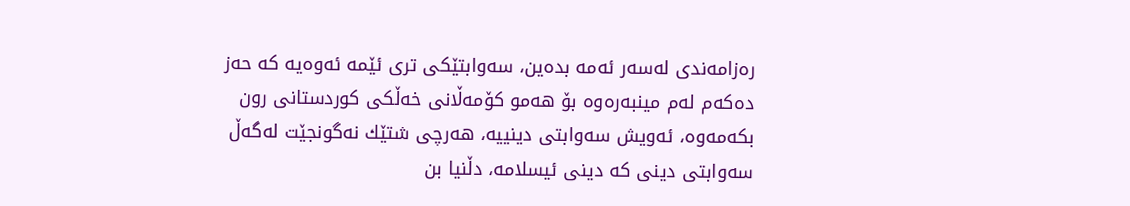ره‌زامه‌ندی‌ له‌سه‌ر ئه‌مه‌ بده‌ین، سه‌وابتێكی‌ تری‌ ئێمه‌ ئه‌وه‌یه‌ كه‌ حه‌ز ده‌كه‌م له‌م مینبه‌ره‌وه‌ بۆ هه‌مو كۆمه‌ڵانی‌ خه‌ڵكی‌ كوردستانی‌ رون بكه‌مه‌وه‌، ئه‌ویش سه‌وابتی‌ دینییه‌، هه‌رچی‌ شتێك نه‌گونجێت له‌گه‌ڵ سه‌وابتی‌ دینی‌ كه‌ دینی‌ ئیسلامه‌، دڵنیا بن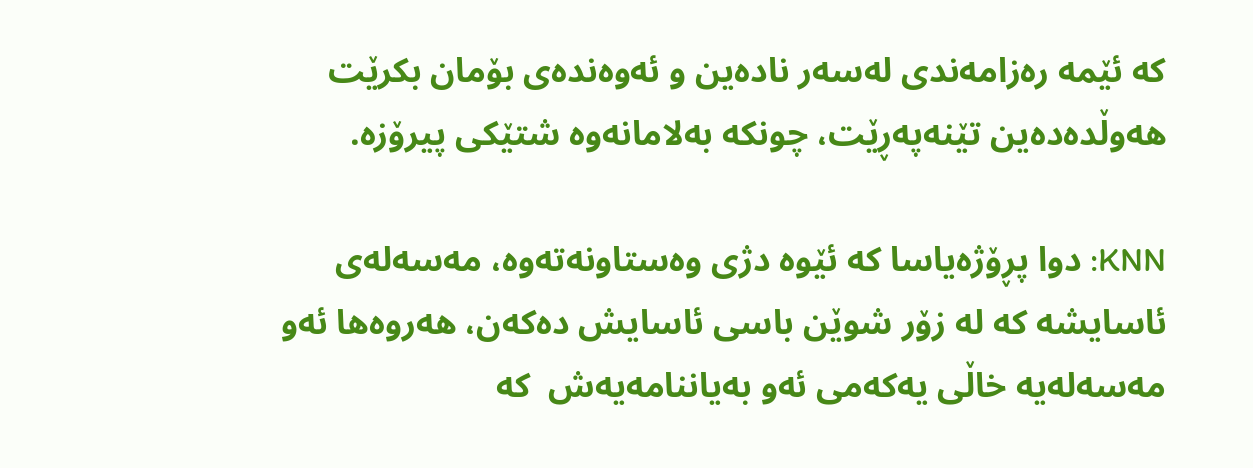كه‌ ئێمه‌ ره‌زامه‌ندی‌ له‌سه‌ر ناده‌ین و ئه‌وه‌نده‌ی‌ بۆمان بكرێت هه‌وڵده‌ده‌ین تێنه‌په‌ڕێت، چونكه‌ به‌لامانه‌وه‌ شتێكی‌ پیرۆزه‌.

KNN: دوا پڕۆژه‌یاسا كه‌ ئێوه‌ دژی‌ وه‌ستاونه‌ته‌وه‌، مه‌سه‌له‌ی‌ ئاسایشه‌ كه‌ له‌ زۆر شوێن باسی‌ ئاسایش ده‌كه‌ن، هه‌روه‌ها ئه‌و مه‌سه‌له‌یه‌ خاڵی‌ یه‌كه‌می‌ ئه‌و به‌یاننامه‌یه‌ش  كه‌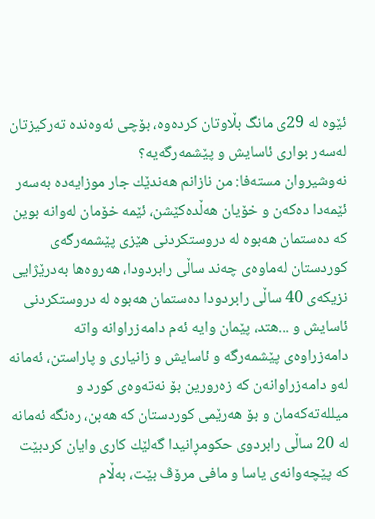ئێوه‌ له‌ 29ی‌ مانگ بڵاوتان كرده‌وه‌، بۆچی‌ ئه‌وه‌نده‌ ته‌ركیزتان له‌سه‌ر بواری‌ ئاسایش و پێشمه‌رگه‌یه‌؟
نه‌وشیروان مسته‌فا: من نازانم هه‌ندێك جار موزایه‌ده‌ به‌سه‌ر ئێمه‌دا ده‌كه‌ن و خۆیان هه‌ڵده‌كێشن، ئێمه‌ خۆمان له‌وانه‌ بوین كه‌ ده‌ستمان هه‌بوه‌ له‌ دروستكردنی‌ هێزی‌ پێشمه‌رگه‌ی‌ كوردستان له‌ماوه‌ی‌ چه‌ند ساڵی‌ رابردودا، هه‌روه‌ها به‌درێژایی‌ نزیكه‌ی‌ 40 ساڵی‌ رابردودا ده‌ستمان هه‌بوه‌ له‌ دروستكردنی‌ ئاسایش و ...هتد، پێمان وایه‌ ئه‌م دامه‌زراوانه‌ واته‌ دامه‌زراوه‌ی‌ پێشمه‌رگه‌ و ئاسایش و زانیاری‌ و پاراستن، ئه‌مانه‌ له‌و دامه‌زراوانه‌ن كه‌ زه‌رورین بۆ نه‌ته‌وه‌ی‌ كورد و میلله‌ته‌كه‌مان و بۆ هه‌رێمی‌ كوردستان كه‌ هه‌بن، ره‌نگه‌ ئه‌مانه‌ له‌ 20 ساڵی‌ رابردوی‌ حكومڕانیدا گه‌لێك كاری‌ وایان كردبێت كه‌ پێچه‌وانه‌ی‌ یاسا و مافی‌ مرۆڤ بێت، به‌ڵام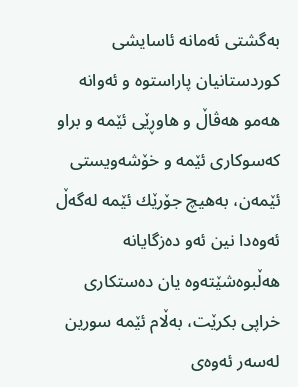به‌گشتی‌ ئه‌مانه‌ ئاسایشی‌ كوردستانیان پاراستوه‌ و ئه‌وانه‌ هه‌مو هه‌ڤاڵ و هاوڕێی‌ ئێمه‌ و براو كه‌سوكاری‌ ئێمه‌ و خۆشه‌ویستی‌ ئێمه‌ن، به‌هیچ جۆرێك ئێمه‌ له‌گه‌ڵ ئه‌وه‌دا نین ئه‌و ده‌زگایانه‌ هه‌ڵبوه‌شێته‌وه‌ یان ده‌ستكاری‌ خراپی‌ بكرێت، به‌ڵام ئێمه‌ سورین له‌سه‌ر ئه‌وه‌ی‌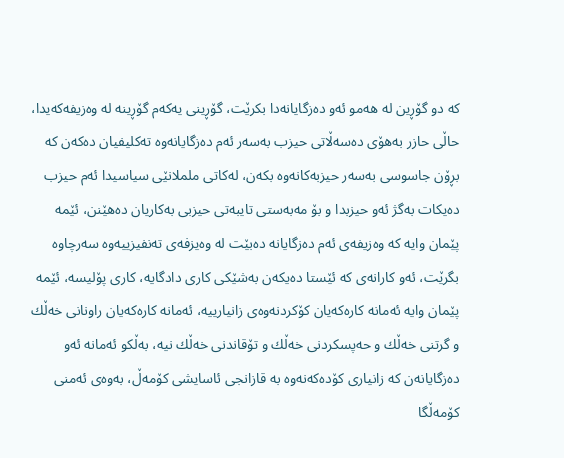كه‌ دو گۆڕین له‌ هه‌مو ئه‌و ده‌زگایانه‌دا بكرێت، گۆڕینی‌ یه‌كه‌م گۆڕینه‌ له‌ وه‌زیفه‌كه‌یدا، حاڵی‌ حازر به‌هۆی‌ ده‌سه‌ڵاتی‌ حیزب به‌سه‌ر ئه‌م ده‌زگایانه‌وه‌ ته‌كلیفیان ده‌كه‌ن كه‌ بڕۆن جاسوسی‌ به‌سه‌ر حیزبه‌كانه‌وه‌ بكه‌ن، له‌كاتی‌ ململانێی‌ سیاسیدا ئه‌م حیزب ده‌یكات به‌گژ ئه‌و حیزبدا و بۆ مه‌به‌ستی‌ تایبه‌تی‌ حیزبی‌ به‌كاریان ده‌هێنن، ئێمه‌ پێمان وایه‌ كه‌ وه‌زیفه‌ی‌ ئه‌م ده‌زگایانه‌ ده‌بێت له‌ وه‌یزفه‌ی‌ ته‌نفیزییه‌وه‌ سه‌رچاوه‌ بگرێت، ئه‌و كارانه‌ی‌ كه‌ ئێستا ده‌یكه‌ن به‌شێكی‌ كاری‌ دادگایه‌، كاری‌ پۆلیسه‌، ئێمه‌ پێمان وایه‌ ئه‌مانه‌ كاره‌كه‌یان كۆكردنه‌وه‌ی‌ زانیارییه‌، ئه‌مانه‌ كاره‌كه‌یان راونانی‌ خه‌ڵك و گرتنی‌ خه‌ڵك و حه‌پسكردنی‌ خه‌ڵك و تۆقاندنی‌ خه‌ڵك نیه‌، به‌ڵكو ئه‌مانه‌ ئه‌و ده‌زگایانه‌ن كه‌ زانیاری‌ كۆده‌كه‌نه‌وه‌ به‌ قازانجی‌ ئاسایشی‌ كۆمه‌ڵ، به‌وه‌ی‌ ئه‌منی‌ كۆمه‌ڵگا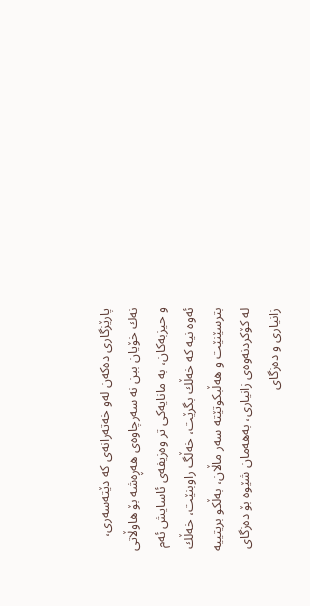پارێزگاری‌ ده‌كه‌ن له‌و خه‌ته‌رانه‌ی‌ كه‌ دێته‌سه‌ری‌، نه‌ك خۆیان ببن نه‌ سه‌رچاوه‌ی‌ هه‌ڕه‌شه‌ بۆ هاوڵاتی‌ و حیزبه‌كان، به‌ مانایه‌كی‌ تر وه‌زیفه‌ی‌ ئاسایش ئه‌م ئه‌وه‌ نیه‌ كه‌ خه‌ڵك بگرێت، خه‌ڵگ راوبنێت، خه‌ڵك بترسێنێت و هه‌ڵبكوتێته‌ سه‌ر ماڵان، به‌ڵكو بریتییه‌ له‌ كۆكردنه‌وه‌ی‌ زانیاری‌، به‌هه‌مان شێوه‌ بۆ ده‌زگای‌ زانیاری‌ و ده‌زگای‌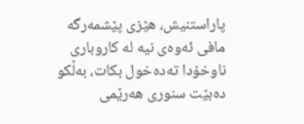پاراستنیش، هێزی‌ پێشمه‌رگه‌ مافی‌ ئه‌وه‌ی‌ نیه‌ له‌ كاروباری‌ ناوخۆدا ته‌ده‌خول بكات، به‌ڵكو ده‌بێت سنوری‌ هه‌رێمی‌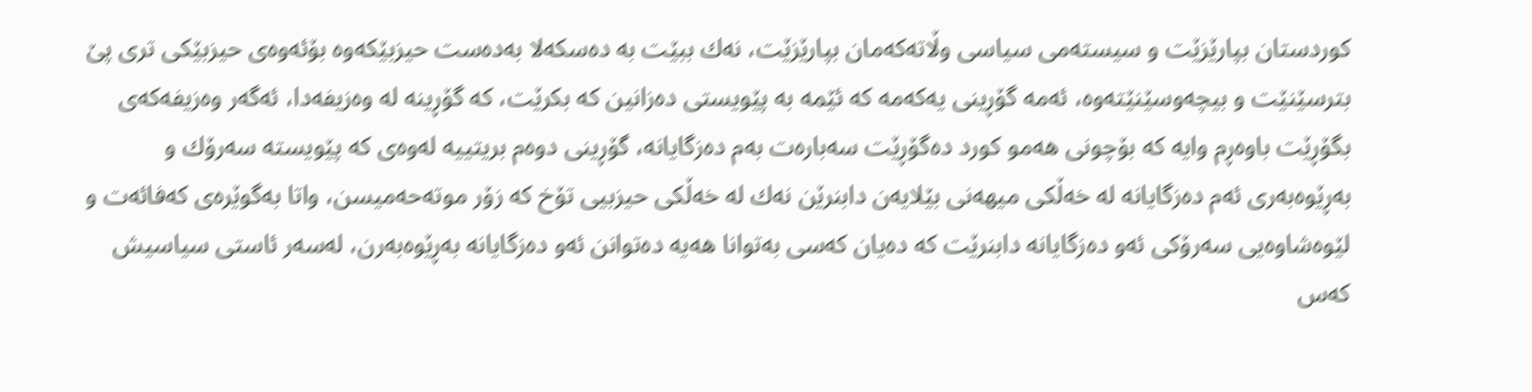كوردستان بپارێزێت و سیسته‌می‌ سیاسی‌ وڵاته‌كه‌مان بپارێزێت، نه‌ك ببێت به‌ ده‌سكه‌لا به‌ده‌ست حیزبێكه‌وه‌ بۆئه‌وه‌ی‌ حیزبێكی‌ تری‌ پێ بترسێنێت و بیچه‌وسێنێته‌وه‌، ئه‌مه‌ گۆڕینی‌ یه‌كه‌مه‌ كه‌ ئێمه‌ به‌ پێویستی‌ ده‌زانین كه‌ بكرێت، كه‌ گۆڕینه‌ له‌ وه‌زیفه‌دا، ئه‌گه‌ر وه‌زیفه‌كه‌ی‌ بگۆڕێت باوه‌ڕم وایه‌ كه‌ بۆچونی‌ هه‌مو كورد ده‌گۆڕێت سه‌باره‌ت به‌م ده‌زگایانه‌، گۆڕینی‌ دوه‌م بریتییه‌ له‌وه‌ی‌ كه‌ پێویسته‌ سه‌رۆك و به‌ڕێوه‌به‌ری‌ ئه‌م ده‌زگایانه‌ له‌ خه‌ڵكی‌ میهه‌نی‌ بێلایه‌ن دابنرێن نه‌ك له‌ خه‌ڵكی‌ حیزبیی‌ تۆخ كه‌ زۆر موته‌حه‌میسن، واتا به‌گوێره‌ی‌ كه‌فائه‌ت و لێوه‌شاوه‌یی‌ سه‌رۆكی‌ ئه‌و ده‌زگایانه‌ دابنرێت كه‌ ده‌یان كه‌سی‌ به‌توانا هه‌یه‌ ده‌توانن ئه‌و ده‌زگایانه‌ به‌ڕێوه‌به‌رن، له‌سه‌ر ئاستی‌ سیاسیش كه‌س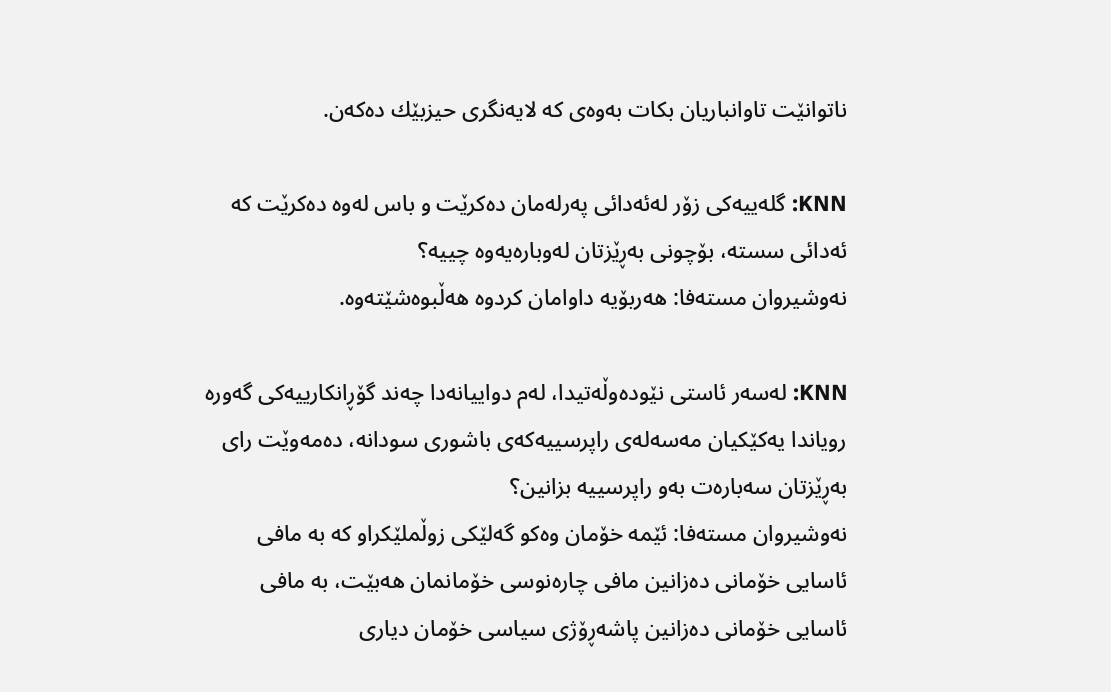ناتوانێت تاوانباریان بكات به‌وه‌ی‌ كه‌ لایه‌نگری‌ حیزبێك ده‌كه‌ن.

KNN: گله‌ییه‌كی‌ زۆر له‌ئه‌دائی‌ په‌رله‌مان ده‌كرێت و باس له‌وه‌ ده‌كرێت كه‌ ئه‌دائی‌ سسته‌، بۆچونی‌ به‌ڕێزتان له‌وباره‌یه‌وه‌ چییه‌؟
نه‌وشیروان مسته‌فا: هه‌ربۆیه‌ داوامان كردوه‌ هه‌ڵبوه‌شێته‌وه‌.

KNN: له‌سه‌ر ئاستی‌ نێوده‌وڵه‌تیدا، له‌م دواییانه‌دا چه‌ند گۆڕانكارییه‌كی‌ گه‌وره‌ رویاندا یه‌كێكیان مه‌سه‌له‌ی‌ راپرسییه‌كه‌ی‌ باشوری‌ سودانه‌، ده‌مه‌وێت رای‌ به‌ڕێزتان سه‌باره‌ت به‌و راپرسییه‌ بزانین؟
نه‌وشیروان مسته‌فا: ئێمه‌ خۆمان وه‌كو گه‌لێكی‌ زوڵملێكراو كه‌ به‌ مافی‌ ئاسایی‌ خۆمانی‌ ده‌زانین مافی‌ چاره‌نوسی‌ خۆمانمان هه‌بێت، به‌ مافی‌ ئاسایی‌ خۆمانی‌ ده‌زانین پاشه‌ڕۆژی‌ سیاسی‌ خۆمان دیاری‌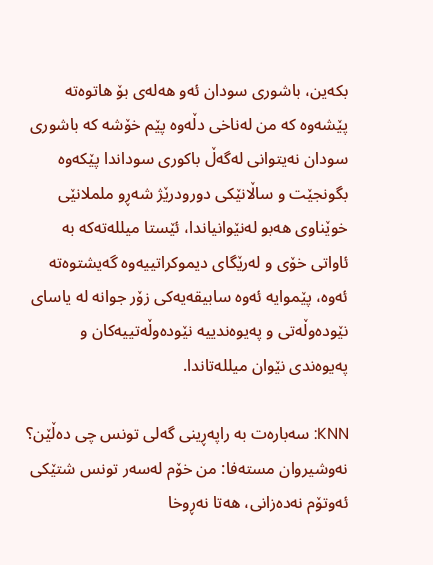بكه‌ین، باشوری‌ سودان ئه‌و هه‌له‌ی‌ بۆ هاتوه‌ته‌ پێشه‌وه‌ كه‌ من له‌ناخی‌ دڵه‌وه‌ پێم خۆشه‌ كه‌ باشوری‌ سودان نه‌یتوانی‌ له‌گه‌ڵ باكوری‌ سوداندا پێكه‌وه‌ بگونجێت و ساڵانێكی‌ دورودرێژ شه‌ڕو ململانێی‌ خوێناوی‌ هه‌بو له‌نێوانیاندا، ئێستا میلله‌ته‌كه‌ به‌ ئاواتی‌ خۆی‌ و له‌رێگای‌ دیموكراتییه‌وه‌ گه‌یشتوه‌ته‌ ئه‌وه‌، پێموایه‌ ئه‌وه‌ سابیقه‌یه‌كی‌ زۆر جوانه‌ له‌ یاسای‌ نێوده‌وڵه‌تی‌ و په‌یوه‌ندییه‌ نێوده‌وڵه‌تییه‌كان و په‌یوه‌ندی‌ نێوان میلله‌تاندا.

KNN: سه‌باره‌ت به‌ راپه‌ڕینی‌ گه‌لی‌ تونس چی‌ ده‌ڵێن؟
نه‌وشیروان مسته‌فا: من خۆم له‌سه‌ر تونس شتێكی‌ ئه‌وتۆم نه‌ده‌زانی‌، هه‌تا نه‌ڕوخا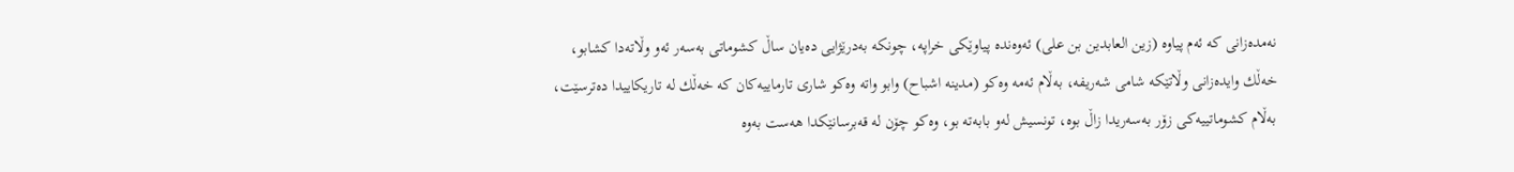نه‌مده‌زانی‌ كه‌ ئه‌م پیاوه‌ (زین العابدین بن علی‌) ئه‌وه‌نده‌ پیاوێكی‌ خراپه‌، چونكه‌ به‌درێژایی‌ ده‌یان ساڵ كشوماتی‌ به‌سه‌ر ئه‌و وڵاته‌دا كشابو، خه‌ڵك وایده‌زانی‌ وڵاتێكه‌ شامی‌ شه‌ریفه‌، به‌ڵام ئه‌مه‌ وه‌كو (مدینه‌ اشباح) وابو واته‌ وه‌كو شاری‌ تارماییه‌كان كه‌ خه‌ڵك له‌ تاریكاییدا ده‌ترسێت، به‌ڵام كشوماتییه‌كی‌ زۆر به‌سه‌ریدا زاڵ بوه‌، تونسیش له‌و بابه‌ته‌ بو، وه‌كو چۆن له‌ قه‌برسانێكدا هه‌ست به‌وه‌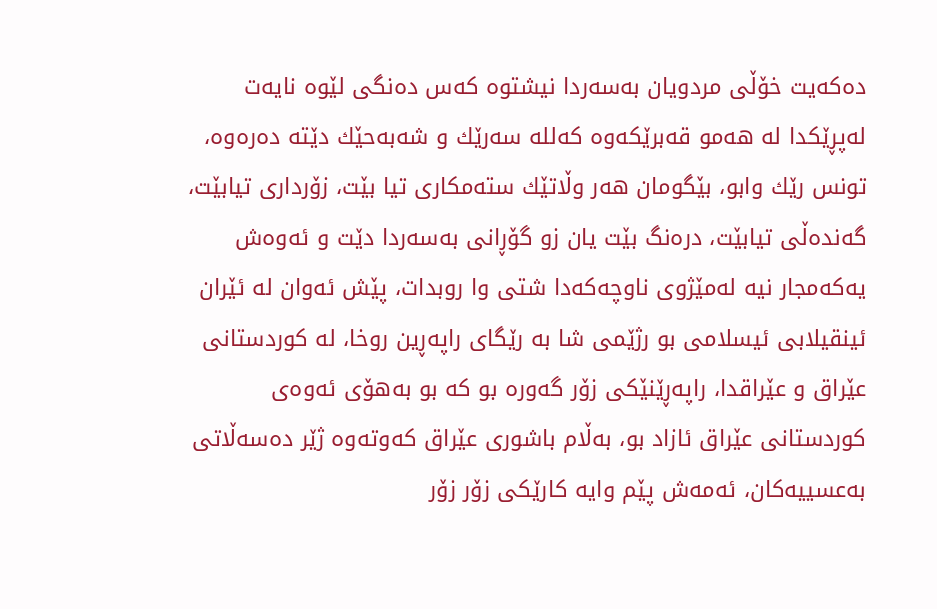ده‌كه‌یت خۆڵی‌ مردویان به‌سه‌ردا نیشتوه‌ كه‌س ده‌نگی‌ لێوه‌ نایه‌ت له‌پڕێكدا له‌ هه‌مو قه‌برێكه‌وه‌ كه‌لله‌ سه‌رێك و شه‌به‌حێك دێته‌ ده‌ره‌وه‌، تونس رێك وابو، بێگومان هه‌ر وڵاتێك سته‌مكاری‌ تیا بێت، زۆرداری‌ تیابێت، گه‌نده‌ڵی‌ تیابێت، دره‌نگ بێت یان زو گۆڕانی‌ به‌سه‌ردا دێت و ئه‌وه‌ش یه‌كه‌مجار نیه‌ له‌مێژوی‌ ناوچه‌كه‌دا شتی‌ وا روبدات، پێش ئه‌وان له‌ ئێران ئینقیلابی‌ ئیسلامی‌ بو رژێمی‌ شا به‌ رێگای‌ راپه‌ڕین روخا، له‌ كوردستانی‌ عێراق و عێراقدا، راپه‌ڕێنێكی‌ زۆر گه‌وره‌ بو كه‌ بو به‌هۆی‌ ئه‌وه‌ی‌ كوردستانی‌ عێراق ئازاد بو، به‌ڵام باشوری‌ عێراق كه‌وته‌وه‌ ژێر ده‌سه‌ڵاتی‌ به‌عسییه‌كان، ئه‌مه‌ش پێم وایه‌ كارێكی‌ زۆر زۆر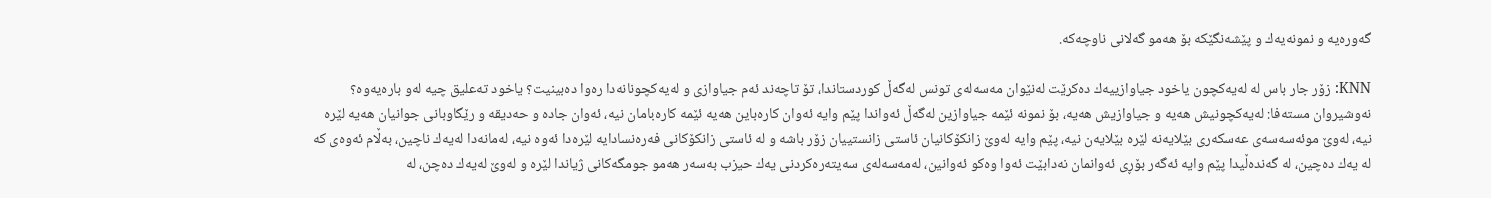گه‌وره‌یه‌ و نمونه‌یه‌ك و پێشه‌نگێكه‌ بۆ هه‌مو گه‌لانی‌ ناوچه‌كه‌.

KNN: زۆر جار باس له‌ له‌یه‌كچون یاخود جیاوازییه‌ك ده‌كرێت له‌نێوان مه‌سه‌له‌ی‌ تونس له‌گه‌ڵ كوردستاندا، تۆ تاچه‌ند ئه‌م جیاوازی‌ و له‌یه‌كچونانه‌دا ره‌وا ده‌بینیت؟ یاخود ته‌علیق چیه‌ له‌و باره‌یه‌وه‌؟
نه‌وشیروان مسته‌فا: له‌یه‌كچونیش هه‌یه‌ و جیاوازیش هه‌یه‌، بۆ نمونه‌ ئێمه‌ جیاوازین له‌گه‌ڵ ئه‌واندا پێم وایه‌ ئه‌وان كاره‌باین هه‌یه‌ ئێمه‌ كاره‌بامان نیه‌، ئه‌وان جاده‌ و حه‌دیقه‌ و رێگاوبانی‌ جوانیان هه‌یه‌ لێره‌ نیه‌، له‌وێ‌ موئه‌سه‌سه‌ی‌ عه‌سكه‌ری‌ بێلایه‌نه‌ لێره‌ بێلایه‌ن نیه‌، پێم وایه‌ له‌وێ‌ زانكۆكانیان ئاستی‌ زانستییان زۆر باشه‌ و له‌ ئاستی‌ زانكۆكانی‌ فه‌ره‌نسادایه‌ لێره‌دا ئه‌وه‌ نیه‌، له‌مانه‌دا له‌یه‌ك ناچین، به‌ڵام ئه‌وه‌ی‌ كه‌ له‌ یه‌ك ده‌چین، له‌ گه‌نده‌ڵیدا پێم وایه‌ ئه‌گه‌ر بۆڕی‌ ئه‌وانمان نه‌دابێت ئه‌وا وه‌كو ئه‌وانین، له‌مه‌سه‌له‌ی‌ سه‌یته‌ره‌كردنی‌ یه‌ك حیزب به‌سه‌ر هه‌مو جومگه‌كانی‌ ژیاندا لێره‌ و له‌وێ‌ له‌یه‌ك ده‌چن، له‌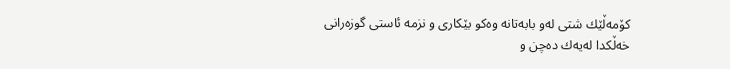كۆمه‌ڵێك شتی‌ له‌و بابه‌تانه‌ وه‌كو بێكاری‌ و نزمه‌ ئاستی‌ گوزه‌رانی‌ خه‌ڵكدا له‌یه‌ك ده‌چن و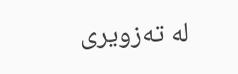له‌ ته‌زویری‌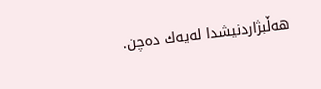هه‌ڵبژاردنیشدا له‌یه‌ك ده‌چن.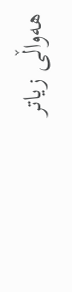هەواڵی زیاتر